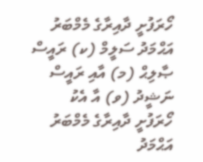ހޯރަފުށީ ދާއިރާގެ މެމްބަރު އަޙްމަދު ސަލީމް (ކ) ރައީސް ޞާލިޙް (މ) އާއި ރައީސް ނަޝީދު (ވ) އާ އެކު
ހޯރަފުށީ ދާއިރާގެ މެމްބަރު އަޙްމަދު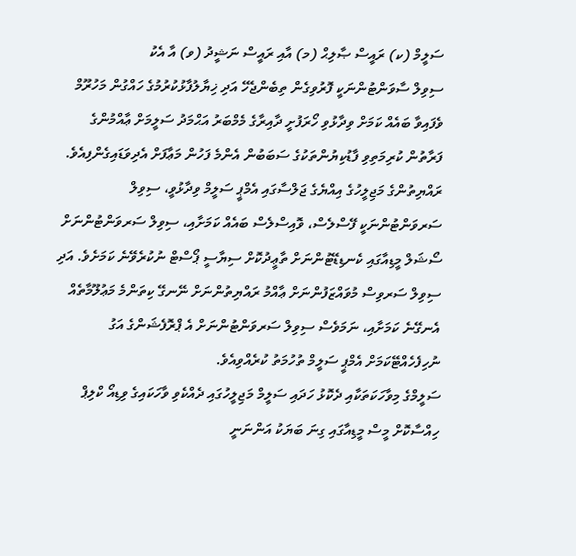ސަލީމް (ކ) ރައީސް ޞާލިޙް (މ) އާއި ރައީސް ނަޝީދު (ވ) އާ އެކު
ސިވިލް ސާވަންޓުންނަކީ ފޮރުވިގެން ތިބެންޖެހޭ އަދި ޚިޔާލުފާޅުކުރުމުގެ ހައްގުން މަހުރޫމް ވެފައިވާ ބައެއް ކަމަށް ވިދާޅުވި ހޯރަފުށީ ދާއިރާގެ މެމްބަރު އަޙްމަދު ސަލީމަށް ޢާއްމުންގެ ފަރާތުން ކުރިމަތިވި ފާޑުކިޔުންތަކުގެ ސަބަބުން އެންމެ ފަހުން މަޢާފަށް އެދިވަޑައިގެންފިއެވެ.
ރައްޔިތުންގެ މަޖިލީހުގެ އިއްޔެގެ ޖަލްސާގައި އެމްޕީ ސަލީމް ވިދާޅުވީ، ސިވިލް ސަރވަންޓުންނަކީ ފޭސްލެސް، ވޮއިސްލެސް ބައެއް ކަމަށާއި، ސިވިލް ސަރވަންޓުންނަށް ސޯޝަލް މީޑިއާގައި ކެނޑިޑޭޓުންނަށް ތާޢީދުކޮށް ސިޔާސީ ޕޯސްޓް ނުކުރެވޭނެ ކަމަށެވެ. އަދި ސިވިލް ސަރވިސް މުވައްޒަފުންނަށް ޢާއްމު ރައްޔިތުންނަށް ނޭނގޭ ކިތަންމެ މަޢުލޫމާތެއް އެނގޭނެ ކަމަށާއި، ނަމަވެސް ސިވިލް ސަރވަންޓުންނަށް އެ ޕްރޮފެޝަންގެ އަގު ނުހިފެހެއްޓޭކަމަށް އެމްޕީ ސަލީމް ތުހުމަތު ކުރެއްވިއެވެ.
ސަލީމްގެ މިވާހަކަތަކާއި ދެކޮޅު ހަދައި ސަލީމް މަޖިލީހުގައި ދެއްކެވި ވާހަކައިގެ ވިޑިއޯ ކްލިޕް ހިއްސާކޮށް މީސް މީޑިއާގައި ގިނަ ބަޔަކު އަންނަނީ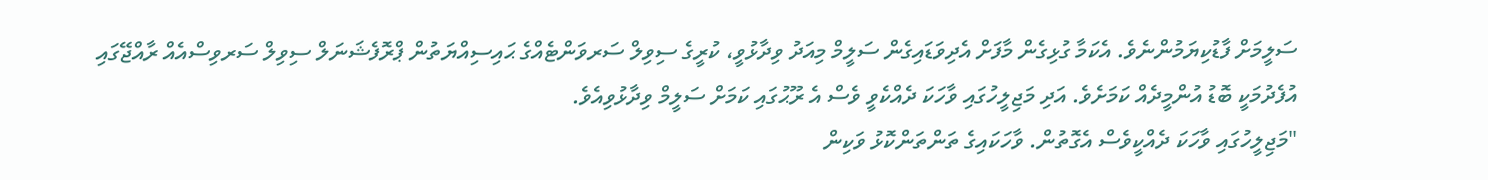ސަލީމަށް ފާޑުކިޔަމުންނެވެ. އެކަމާ ގުޅިގެން މާފަށް އެދިވަޑައިގެން ސަލީމް މިއަދު ވިދާޅުވީ، ކުރީގެ ސިވިލް ސަރވަންޓެއްގެ ޙައިސިއްޔަތުން ޕްރޮފެޝަނަލް ސިވިލް ސަރވިސްއެއް ރާއްޖޭގައި އުފެދުމަކީ ބޮޑު އުންމީދެއް ކަމަށެވެ. އަދި މަޖިލީހުގައި ވާހަކަ ދެއްކެވީ ވެސް އެ ރޫޙުގައި ކަމަށް ސަލީމް ވިދާޅުވިއެވެ.
"މަޖިލީހުގައި ވާހަކަ ދެއްކީވެސް އެގޮތުން. ވާހަކައިގެ ތަންތަންކޮޅު ވަކިން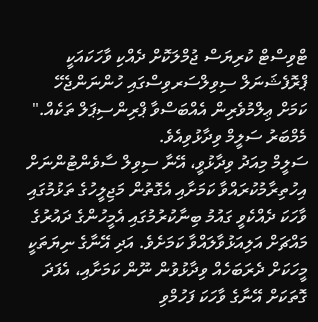ޓްވިސްޓް ކުރިޔަސް ޖުމްލަކޮށް ދެއްކި ވާހަކައަކީ ޕްރޮފެޝަނަލް ސިވިލްސަރވިސްގައި ހުންނަންޖެހޭ ކަމަށް ޢިލްމުވެރިން އެއްބަސްވާ ޕްރިންސިޕަލް ތަކެއް." މެމްބަރު ސަލީމް ވިދާޅުވިއެވެ.
ސަލީމް މިއަދު ވިދާޅުވީ، އޭނާ ސިވިލް ސާވެންޓުންނަށް އިހުތިރާމުކުރައްވާ ކަމަށާއި އެގޮތުން މަޖިލީހުގެ ތަޅުމުގައި ވާހަކަ ދެއްކެވީ ގައުމު ބިނާކުރުމުގައި އެމީހުންގެ ދައުރުގެ މައްޗަށް އަލިއަޅުވާލައްވާ ކަމަށެވެ. އަދި އޭނާގެ ނިޔަތަކީ މީހަކަށް ދެރަބަހެއް ވިދާޅުވުން ނޫން ކަމަށާއި، އެފަދަ ގޮތަކަށް އޭނާގެ ވާހަކަ ފަހުމްވި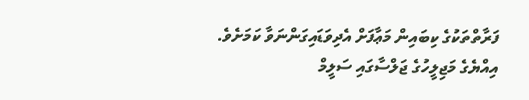ފަރާތްތަކުގެ ކިބައިން މަޢާފަށް އެދިވަޑައިގަންނަވާ ކަމަށެވެ.
އިއްޔެގެ މަޖިލީހުގެ ޖަލްސާގައި ސަލީމް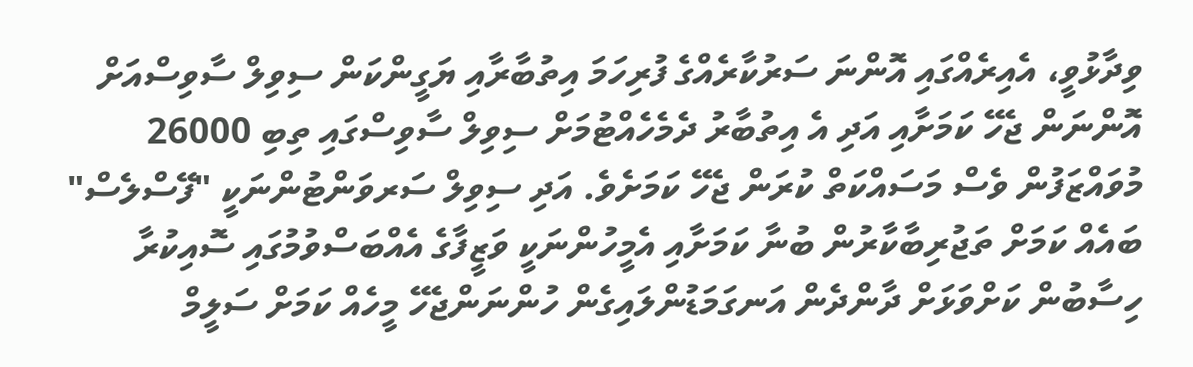ވިދާޅުވީ، އެއިރެއްގައި އޮންނަ ސަރުކާރެއްގެ ފުރިހަމަ އިތުބާރާއި ޔަގީންކަން ސިވިލް ސާވިސްއަށް އޮންނަން ޖެހޭ ކަމަށާއި އަދި އެ އިތުބާރު ދެމެހެއްޓުމަށް ސިވިލް ސާވިސްގައި ތިބި 26000 މުވައްޒަފުން ވެސް މަސައްކަތް ކުރަން ޖެހޭ ކަމަށެވެ. އަދި ސިވިލް ސަރވަންޓުންނަކީ "ފޭސްލެސް" ބައެއް ކަމަށް ތަޖުރިބާކާރުން ބުނާ ކަމަށާއި އެމީހުންނަކީ ވަޒީފާގެ އެއްބަސްވުމުގައި ސޮއިކުރާ ހިސާބުން ކަށްވަޅަށް ދާންދެން އަނގަމަޑުންލައިގެން ހުންނަންޖެހޭ މީހެއް ކަމަށް ސަލީމް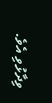ވިދާޅުވި އެވެ.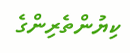ކިޔުންތެރިންގެ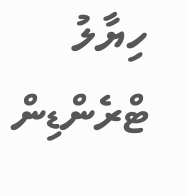ހިޔާލު
ޓްރެންޑިން